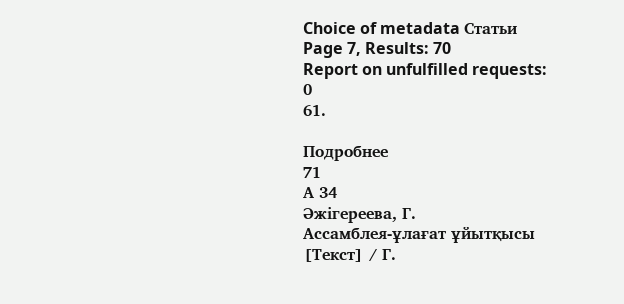Choice of metadata Статьи
Page 7, Results: 70
Report on unfulfilled requests: 0
61.

Подробнее
71
А 34
Әжігереева, Г.
Ассамблея-ұлағат ұйытқысы [Текст] / Г.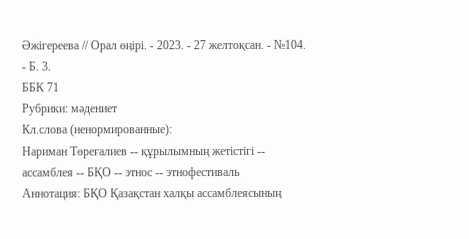Әжігереева // Орал өңірі. - 2023. - 27 желтоқсан. - №104. - Б. 3.
ББК 71
Рубрики: мәдениет
Кл.слова (ненормированные):
Нариман Төреғалиев -- құрылымның жетістігі -- ассамблея -- БҚО -- этнос -- этнофестиваль
Аннотация: БҚО Қазақстан халқы ассамблеясының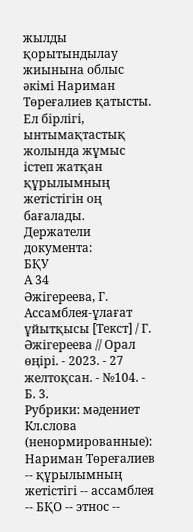жылды қорытындылау жиынына облыс әкімі Нариман Төреғалиев қатысты. Ел бірлігі, ынтымақтастық жолында жұмыс істеп жатқан құрылымның жетістігін оң бағалады.
Держатели документа:
БҚУ
А 34
Әжігереева, Г.
Ассамблея-ұлағат ұйытқысы [Текст] / Г. Әжігереева // Орал өңірі. - 2023. - 27 желтоқсан. - №104. - Б. 3.
Рубрики: мәдениет
Кл.слова (ненормированные):
Нариман Төреғалиев -- құрылымның жетістігі -- ассамблея -- БҚО -- этнос --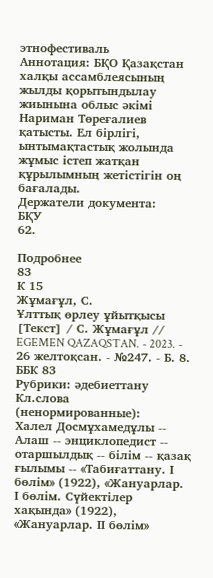этнофестиваль
Аннотация: БҚО Қазақстан халқы ассамблеясының жылды қорытындылау жиынына облыс әкімі Нариман Төреғалиев қатысты. Ел бірлігі, ынтымақтастық жолында жұмыс істеп жатқан құрылымның жетістігін оң бағалады.
Держатели документа:
БҚУ
62.

Подробнее
83
К 15
Жұмағұл, С.
Ұлттық өрлеу ұйытқысы [Текст] / С. Жұмағұл // EGEMEN QAZAQSTAN. - 2023. - 26 желтоқсан. - №247. - Б. 8.
ББК 83
Рубрики: әдебиеттану
Кл.слова (ненормированные):
Халел Досмұхамедұлы -- Алаш -- энциклопедист -- отаршылдық -- білім -- қазақ ғылымы -- «Табиғаттану. І бөлім» (1922), «Жануарлар. І бөлім. Сүйектілер хақында» (1922), «Жануарлар. ІІ бөлім»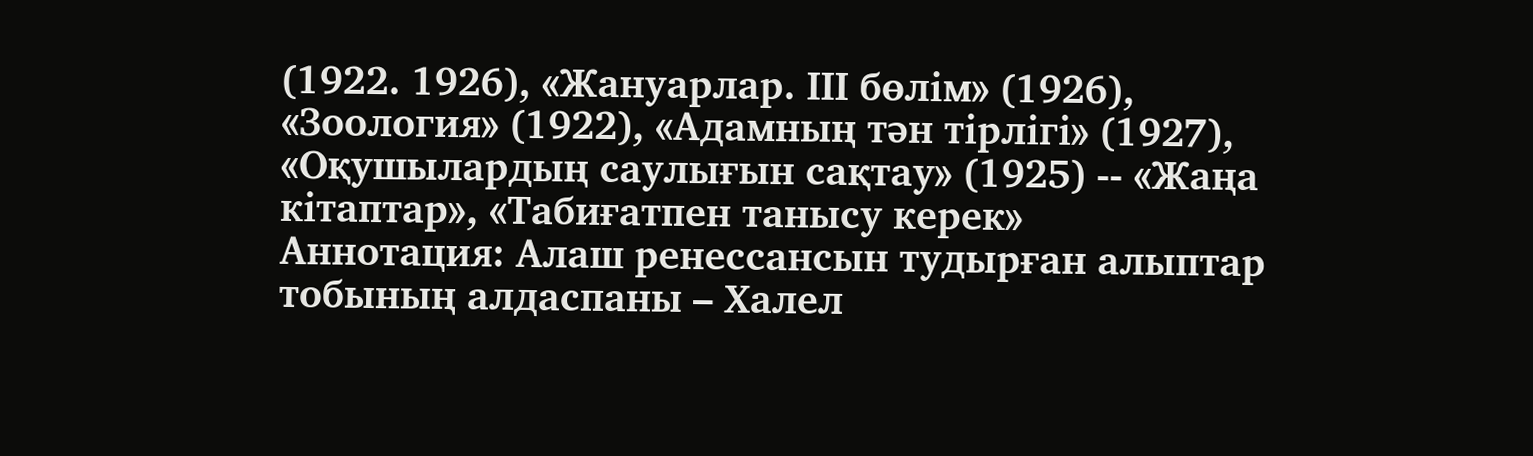(1922. 1926), «Жануарлар. ІІІ бөлім» (1926), «Зоология» (1922), «Адамның тән тірлігі» (1927), «Оқушылардың саулығын сақтау» (1925) -- «Жаңа кітаптар», «Табиғатпен танысу керек»
Аннотация: Алаш ренессансын тудырған алыптар тобының алдаспаны – Халел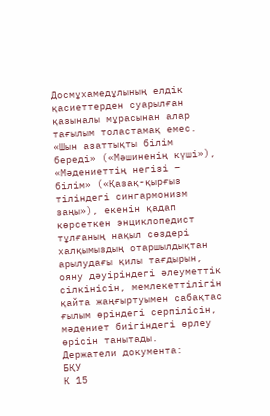Досмұхамедұлының елдік қасиеттерден суарылған қазыналы мұрасынан алар тағылым толастамақ емес. «Шын азаттықты білім береді» («Мәшиненің күші»), «Мәдениеттің негізі – білім» («Қазақ-қырғыз тіліндегі сингармонизм заңы»), екенін қадап көрсеткен энциклопедист тұлғаның нақыл сөздері халқымыздың отаршылдықтан арылудағы қилы тағдырын, ояну дәуіріндегі әлеуметтік сілкінісін, мемлекеттілігін қайта жаңғыртуымен сабақтас ғылым өріндегі серпілісін, мәдениет биігіндегі өрлеу өрісін танытады.
Держатели документа:
БҚУ
К 15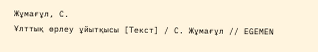Жұмағұл, С.
Ұлттық өрлеу ұйытқысы [Текст] / С. Жұмағұл // EGEMEN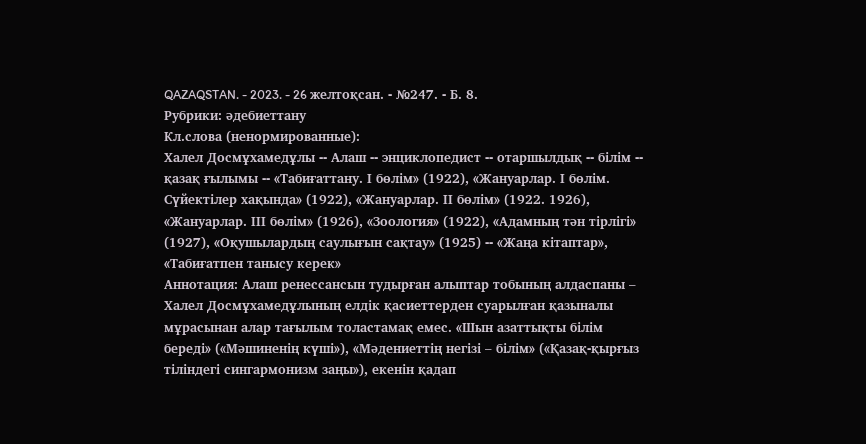QAZAQSTAN. - 2023. - 26 желтоқсан. - №247. - Б. 8.
Рубрики: әдебиеттану
Кл.слова (ненормированные):
Халел Досмұхамедұлы -- Алаш -- энциклопедист -- отаршылдық -- білім -- қазақ ғылымы -- «Табиғаттану. І бөлім» (1922), «Жануарлар. І бөлім. Сүйектілер хақында» (1922), «Жануарлар. ІІ бөлім» (1922. 1926), «Жануарлар. ІІІ бөлім» (1926), «Зоология» (1922), «Адамның тән тірлігі» (1927), «Оқушылардың саулығын сақтау» (1925) -- «Жаңа кітаптар», «Табиғатпен танысу керек»
Аннотация: Алаш ренессансын тудырған алыптар тобының алдаспаны – Халел Досмұхамедұлының елдік қасиеттерден суарылған қазыналы мұрасынан алар тағылым толастамақ емес. «Шын азаттықты білім береді» («Мәшиненің күші»), «Мәдениеттің негізі – білім» («Қазақ-қырғыз тіліндегі сингармонизм заңы»), екенін қадап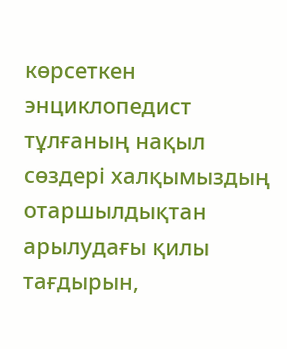көрсеткен энциклопедист тұлғаның нақыл сөздері халқымыздың отаршылдықтан арылудағы қилы тағдырын,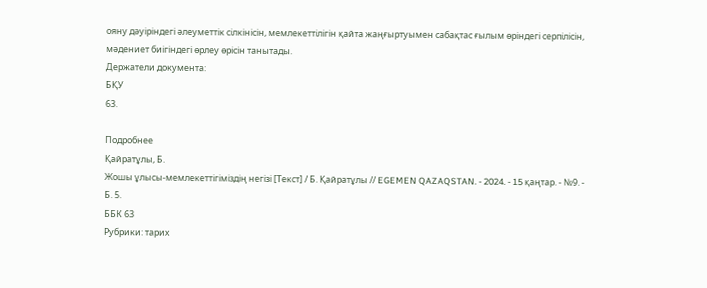ояну дәуіріндегі әлеуметтік сілкінісін, мемлекеттілігін қайта жаңғыртуымен сабақтас ғылым өріндегі серпілісін, мәдениет биігіндегі өрлеу өрісін танытады.
Держатели документа:
БҚУ
63.

Подробнее
Қайратұлы, Б.
Жошы ұлысы-мемлекеттігіміздің негізі [Текст] / Б. Қайратұлы // EGEMEN QAZAQSTAN. - 2024. - 15 қаңтар. - №9. - Б. 5.
ББК 63
Рубрики: тарих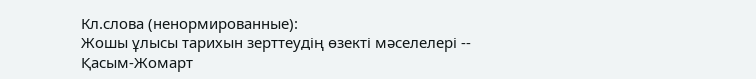Кл.слова (ненормированные):
Жошы ұлысы тарихын зерттеудің өзекті мәселелері -- Қасым-Жомарт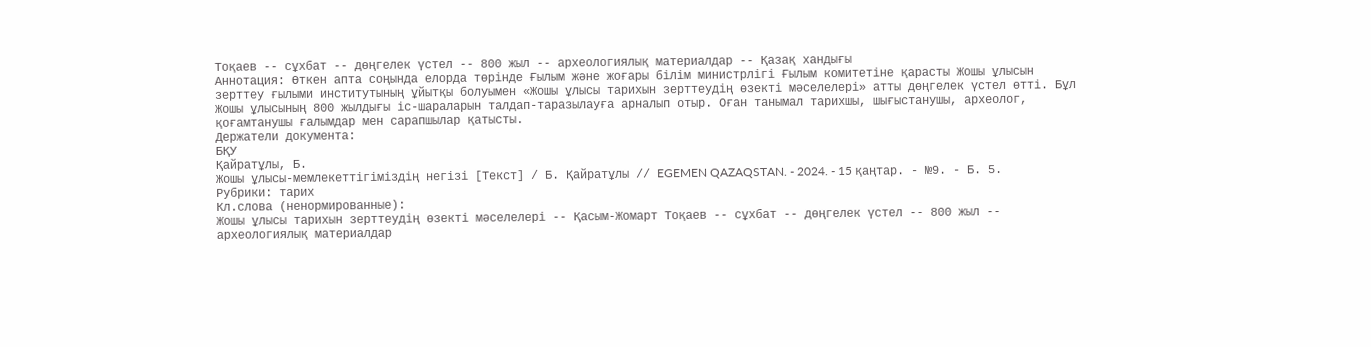Тоқаев -- сұхбат -- дөңгелек үстел -- 800 жыл -- археологиялық материалдар -- Қазақ хандығы
Аннотация: Өткен апта соңында елорда төрінде Ғылым және жоғары білім министрлігі Ғылым комитетіне қарасты Жошы ұлысын зерттеу ғылыми институтының ұйытқы болуымен «Жошы ұлысы тарихын зерттеудің өзекті мәселелері» атты дөңгелек үстел өтті. Бұл Жошы ұлысының 800 жылдығы іс-шараларын талдап-таразылауға арналып отыр. Оған танымал тарихшы, шығыстанушы, археолог, қоғамтанушы ғалымдар мен сарапшылар қатысты.
Держатели документа:
БҚУ
Қайратұлы, Б.
Жошы ұлысы-мемлекеттігіміздің негізі [Текст] / Б. Қайратұлы // EGEMEN QAZAQSTAN. - 2024. - 15 қаңтар. - №9. - Б. 5.
Рубрики: тарих
Кл.слова (ненормированные):
Жошы ұлысы тарихын зерттеудің өзекті мәселелері -- Қасым-Жомарт Тоқаев -- сұхбат -- дөңгелек үстел -- 800 жыл -- археологиялық материалдар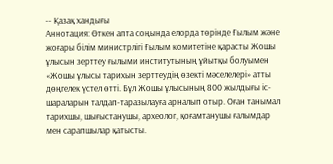-- Қазақ хандығы
Аннотация: Өткен апта соңында елорда төрінде Ғылым және жоғары білім министрлігі Ғылым комитетіне қарасты Жошы ұлысын зерттеу ғылыми институтының ұйытқы болуымен «Жошы ұлысы тарихын зерттеудің өзекті мәселелері» атты дөңгелек үстел өтті. Бұл Жошы ұлысының 800 жылдығы іс-шараларын талдап-таразылауға арналып отыр. Оған танымал тарихшы, шығыстанушы, археолог, қоғамтанушы ғалымдар мен сарапшылар қатысты.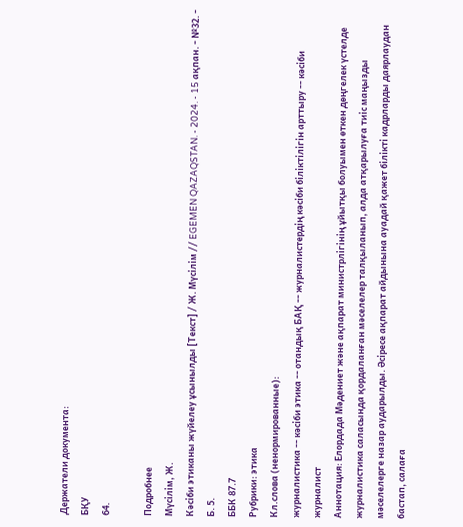Держатели документа:
БҚУ
64.

Подробнее
Мүсілім, Ж.
Кәсіби этиканы жүйелеу ұсынылды [Текст] / Ж. Мүсілім // EGEMEN QAZAQSTAN. - 2024. - 15 ақпан. - №32. - Б. 5.
ББК 87.7
Рубрики: этика
Кл.слова (ненормированные):
журналистика -- кәсіби этика -- отандық БАҚ -- журналистердің кәсіби біліктілігін арттыру -- кәсіби журналист
Аннотация: Елордада Мәдениет және ақпарат министрлігінің ұйытқы болуымен өткен дөңгелек үстелде журналистика саласында қордаланған мәселелер талқыланып, алда атқарылуға тиіс маңызды мәселелерге назар аударылды. Әсіресе ақпарат айдынына ауадай қажет білікті кадрларды даярлаудан бастап, салаға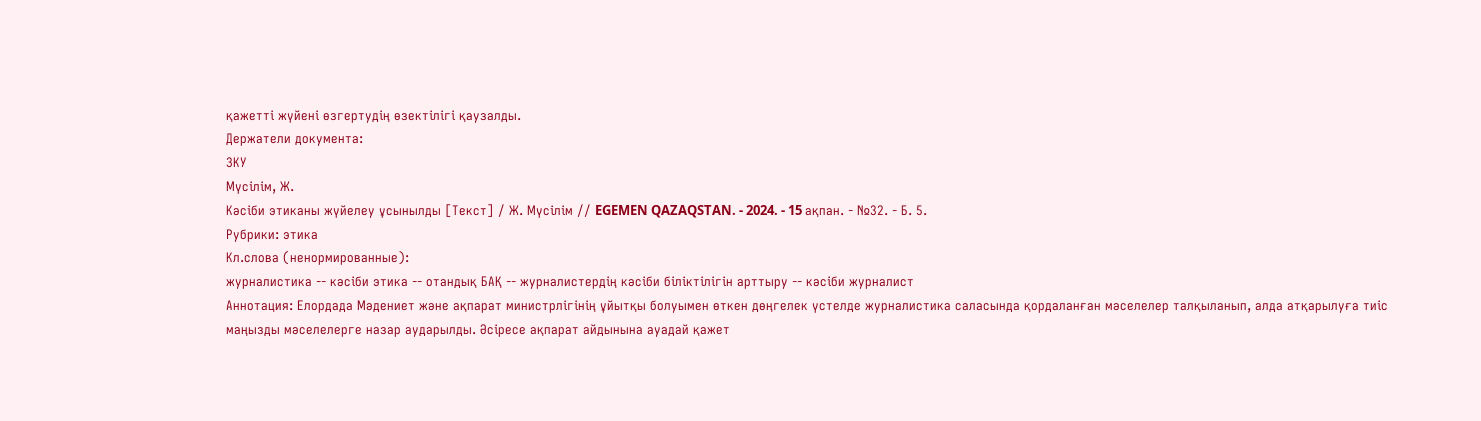қажетті жүйені өзгертудің өзектілігі қаузалды.
Держатели документа:
ЗКУ
Мүсілім, Ж.
Кәсіби этиканы жүйелеу ұсынылды [Текст] / Ж. Мүсілім // EGEMEN QAZAQSTAN. - 2024. - 15 ақпан. - №32. - Б. 5.
Рубрики: этика
Кл.слова (ненормированные):
журналистика -- кәсіби этика -- отандық БАҚ -- журналистердің кәсіби біліктілігін арттыру -- кәсіби журналист
Аннотация: Елордада Мәдениет және ақпарат министрлігінің ұйытқы болуымен өткен дөңгелек үстелде журналистика саласында қордаланған мәселелер талқыланып, алда атқарылуға тиіс маңызды мәселелерге назар аударылды. Әсіресе ақпарат айдынына ауадай қажет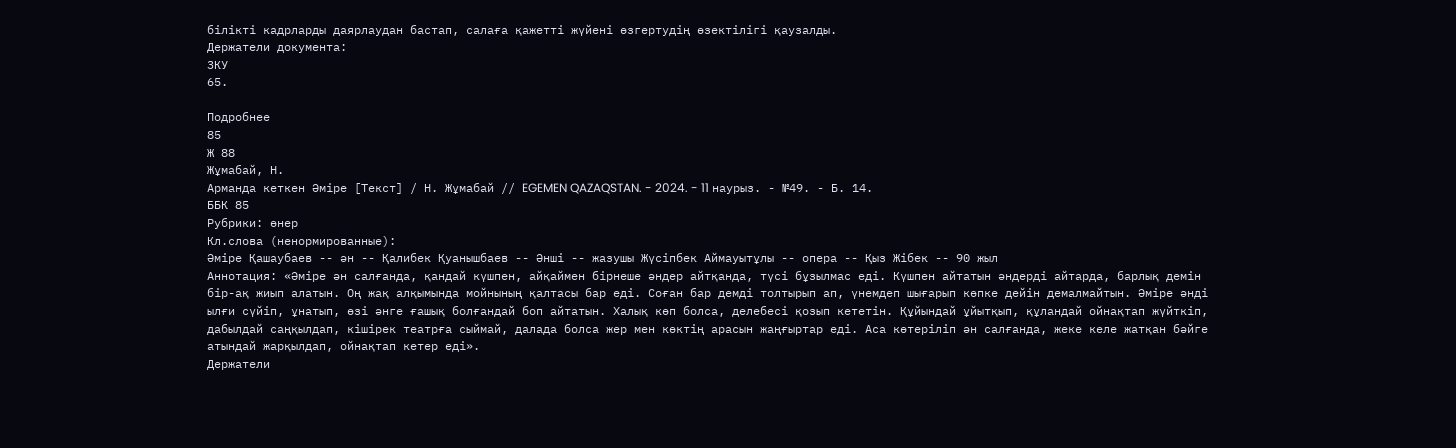білікті кадрларды даярлаудан бастап, салаға қажетті жүйені өзгертудің өзектілігі қаузалды.
Держатели документа:
ЗКУ
65.

Подробнее
85
Ж 88
Жұмабай, Н.
Арманда кеткен Әміре [Текст] / Н. Жұмабай // EGEMEN QAZAQSTAN. - 2024. - 11 наурыз. - №49. - Б. 14.
ББК 85
Рубрики: өнер
Кл.слова (ненормированные):
Әміре Қашаубаев -- ән -- Қалибек Қуанышбаев -- Әнші -- жазушы Жүсіпбек Аймауытұлы -- опера -- Қыз Жібек -- 90 жыл
Аннотация: «Әміре ән салғанда, қандай күшпен, айқаймен бірнеше әндер айтқанда, түсі бұзылмас еді. Күшпен айтатын әндерді айтарда, барлық демін бір-ақ жиып алатын. Оң жақ алқымында мойнының қалтасы бар еді. Соған бар демді толтырып ап, үнемдеп шығарып көпке дейін демалмайтын. Әміре әнді ылғи сүйіп, ұнатып, өзі әнге ғашық болғандай боп айтатын. Халық көп болса, делебесі қозып кететін. Құйындай ұйытқып, құландай ойнақтап жүйткіп, дабылдай саңқылдап, кішірек театрға сыймай, далада болса жер мен көктің арасын жаңғыртар еді. Аса көтеріліп ән салғанда, жеке келе жатқан бәйге атындай жарқылдап, ойнақтап кетер еді».
Держатели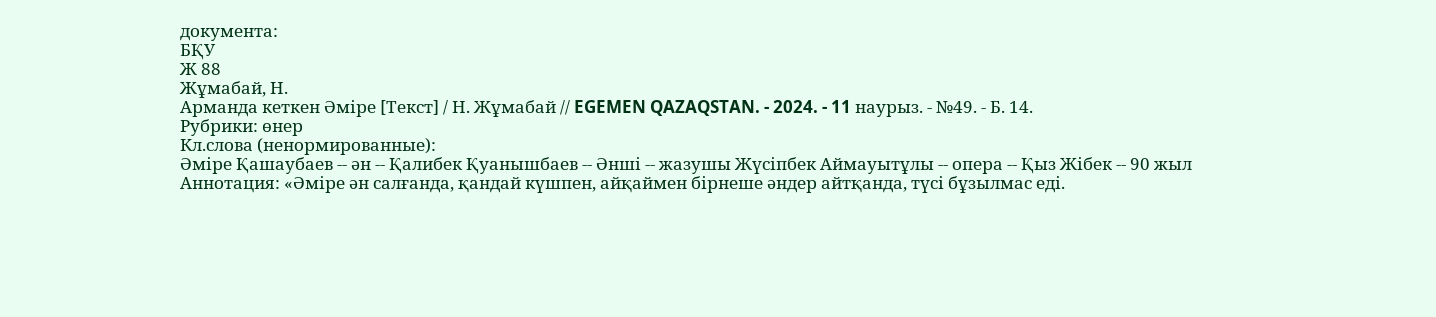документа:
БҚУ
Ж 88
Жұмабай, Н.
Арманда кеткен Әміре [Текст] / Н. Жұмабай // EGEMEN QAZAQSTAN. - 2024. - 11 наурыз. - №49. - Б. 14.
Рубрики: өнер
Кл.слова (ненормированные):
Әміре Қашаубаев -- ән -- Қалибек Қуанышбаев -- Әнші -- жазушы Жүсіпбек Аймауытұлы -- опера -- Қыз Жібек -- 90 жыл
Аннотация: «Әміре ән салғанда, қандай күшпен, айқаймен бірнеше әндер айтқанда, түсі бұзылмас еді.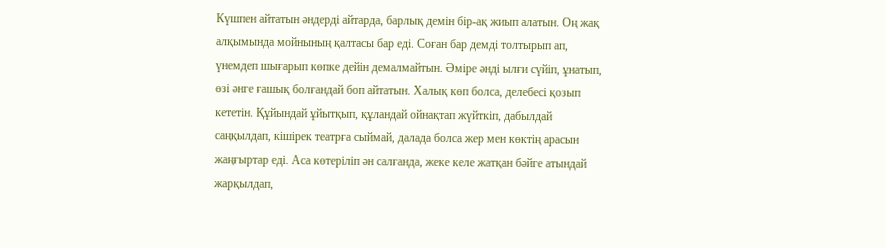Күшпен айтатын әндерді айтарда, барлық демін бір-ақ жиып алатын. Оң жақ алқымында мойнының қалтасы бар еді. Соған бар демді толтырып ап, үнемдеп шығарып көпке дейін демалмайтын. Әміре әнді ылғи сүйіп, ұнатып, өзі әнге ғашық болғандай боп айтатын. Халық көп болса, делебесі қозып кететін. Құйындай ұйытқып, құландай ойнақтап жүйткіп, дабылдай саңқылдап, кішірек театрға сыймай, далада болса жер мен көктің арасын жаңғыртар еді. Аса көтеріліп ән салғанда, жеке келе жатқан бәйге атындай жарқылдап,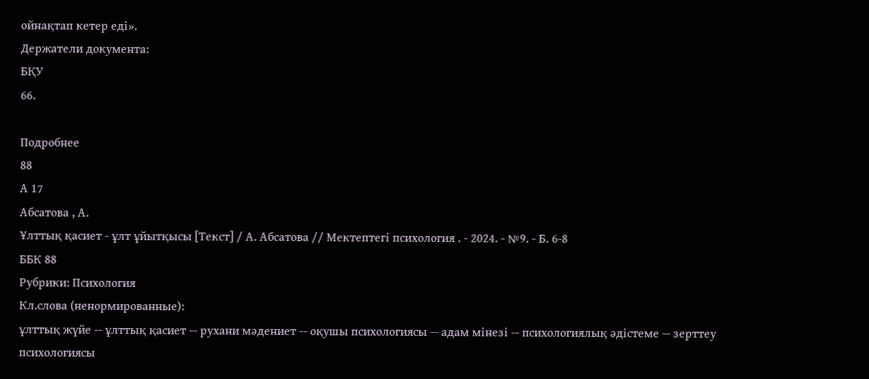ойнақтап кетер еді».
Держатели документа:
БҚУ
66.

Подробнее
88
А 17
Абсатова , А.
Ұлттық қасиет - ұлт ұйытқысы [Текст] / А. Абсатова // Мектептегі психология . - 2024. - №9. - Б. 6-8
ББК 88
Рубрики: Психология
Кл.слова (ненормированные):
ұлттық жүйе -- ұлттық қасиет -- рухани мәдениет -- оқушы психологиясы -- адам мінезі -- психологиялық әдістеме -- зерттеу психологиясы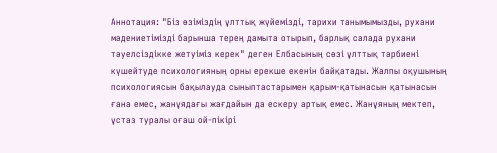Аннотация: "Біз өзіміздің ұлттық жүйемізді, тарихи танымымызды, рухани мәдениетімізді барынша терең дамыта отырып, барлық салада рухани тәуелсіздікке жетуіміз керек" деген Елбасының сөзі ұлттық тәрбиені күшейтуде психологияның орны ерекше екенін байқатады. Жалпы оқушының психологиясын бақылауда сыныптастарымен қарым-қатынасын қатынасын ғана емес, жанұядағы жағдайын да ескеру артық емес. Жанұяның мектеп, ұстаз туралы оғаш ой-пікірі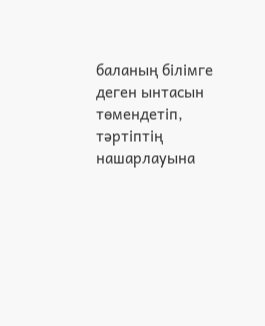баланың білімге деген ынтасын төмендетіп, тәртіптің нашарлауына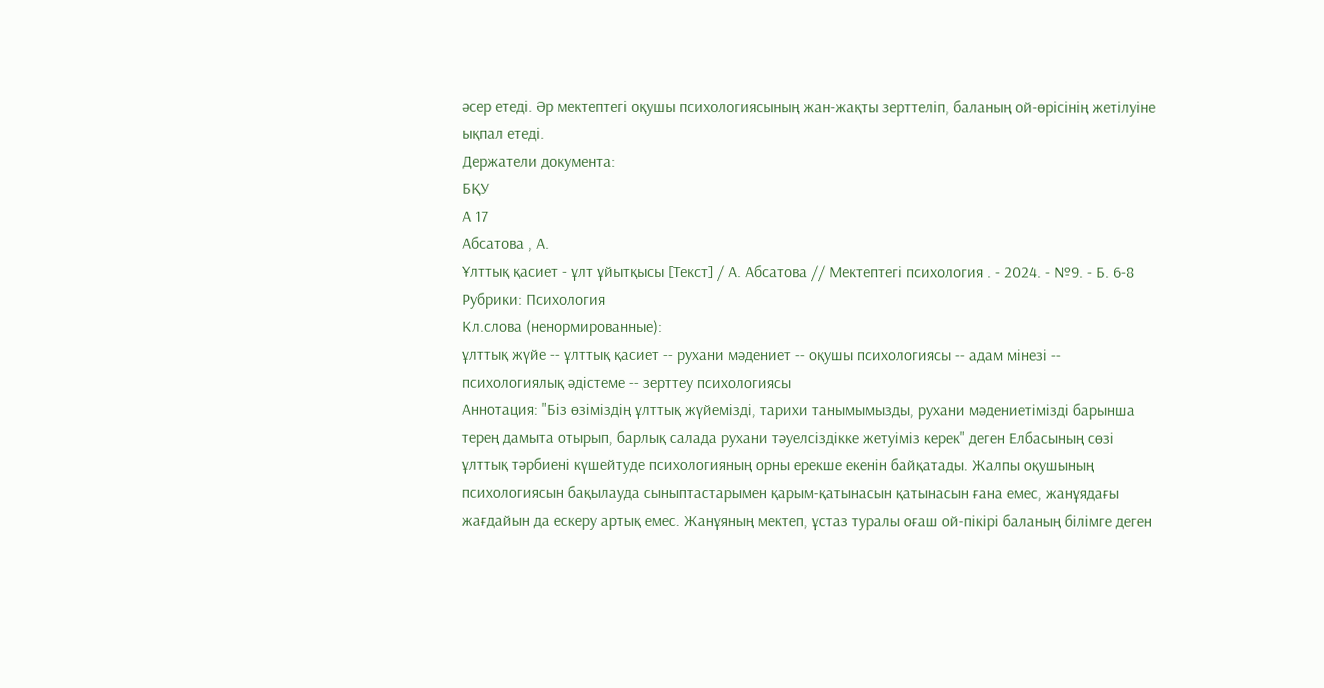әсер етеді. Әр мектептегі оқушы психологиясының жан-жақты зерттеліп, баланың ой-өрісінің жетілуіне ықпал етеді.
Держатели документа:
БҚУ
А 17
Абсатова , А.
Ұлттық қасиет - ұлт ұйытқысы [Текст] / А. Абсатова // Мектептегі психология . - 2024. - №9. - Б. 6-8
Рубрики: Психология
Кл.слова (ненормированные):
ұлттық жүйе -- ұлттық қасиет -- рухани мәдениет -- оқушы психологиясы -- адам мінезі -- психологиялық әдістеме -- зерттеу психологиясы
Аннотация: "Біз өзіміздің ұлттық жүйемізді, тарихи танымымызды, рухани мәдениетімізді барынша терең дамыта отырып, барлық салада рухани тәуелсіздікке жетуіміз керек" деген Елбасының сөзі ұлттық тәрбиені күшейтуде психологияның орны ерекше екенін байқатады. Жалпы оқушының психологиясын бақылауда сыныптастарымен қарым-қатынасын қатынасын ғана емес, жанұядағы жағдайын да ескеру артық емес. Жанұяның мектеп, ұстаз туралы оғаш ой-пікірі баланың білімге деген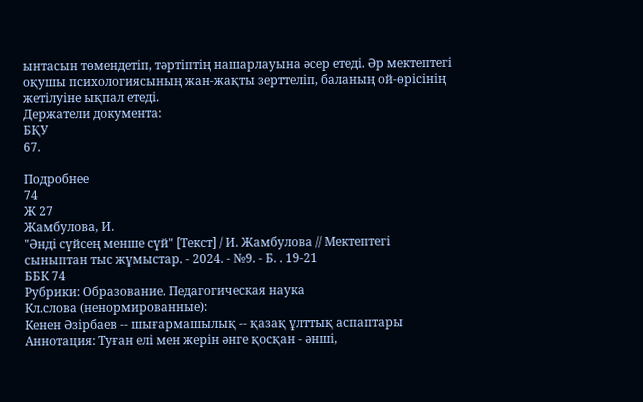ынтасын төмендетіп, тәртіптің нашарлауына әсер етеді. Әр мектептегі оқушы психологиясының жан-жақты зерттеліп, баланың ой-өрісінің жетілуіне ықпал етеді.
Держатели документа:
БҚУ
67.

Подробнее
74
Ж 27
Жамбулова, И.
"Әнді сүйсең менше сүй" [Текст] / И. Жамбулова // Мектептегі сыныптан тыс жұмыстар. - 2024. - №9. - Б. . 19-21
ББК 74
Рубрики: Образование. Педагогическая наука
Кл.слова (ненормированные):
Кенен Әзірбаев -- шығармашылық -- қазақ ұлттық аспаптары
Аннотация: Туған елі мен жерін әнге қосқан - әнші,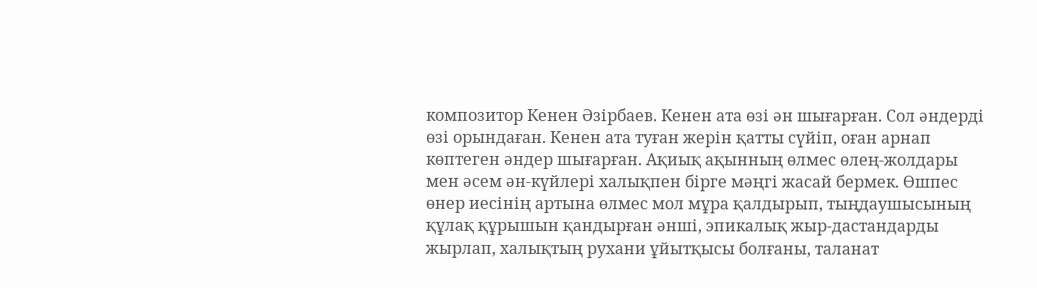композитор Кенен Әзірбаев. Кенен ата өзі ән шығарған. Сол әндерді өзі орындаған. Кенен ата туған жерін қатты сүйіп, оған арнап көптеген әндер шығарған. Ақиық ақынның өлмес өлең-жолдары мен әсем ән-күйлері халықпен бірге мәңгі жасай бермек. Өшпес өнер иесінің артына өлмес мол мұра қалдырып, тыңдаушысының құлақ құрышын қандырған әнші, эпикалық жыр-дастандарды жырлап, халықтың рухани ұйытқысы болғаны, таланат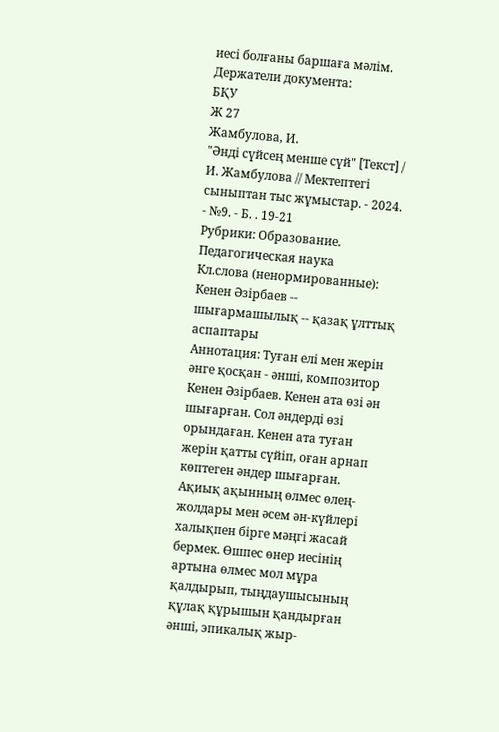иесі болғаны баршаға мәлім.
Держатели документа:
БҚУ
Ж 27
Жамбулова, И.
"Әнді сүйсең менше сүй" [Текст] / И. Жамбулова // Мектептегі сыныптан тыс жұмыстар. - 2024. - №9. - Б. . 19-21
Рубрики: Образование. Педагогическая наука
Кл.слова (ненормированные):
Кенен Әзірбаев -- шығармашылық -- қазақ ұлттық аспаптары
Аннотация: Туған елі мен жерін әнге қосқан - әнші, композитор Кенен Әзірбаев. Кенен ата өзі ән шығарған. Сол әндерді өзі орындаған. Кенен ата туған жерін қатты сүйіп, оған арнап көптеген әндер шығарған. Ақиық ақынның өлмес өлең-жолдары мен әсем ән-күйлері халықпен бірге мәңгі жасай бермек. Өшпес өнер иесінің артына өлмес мол мұра қалдырып, тыңдаушысының құлақ құрышын қандырған әнші, эпикалық жыр-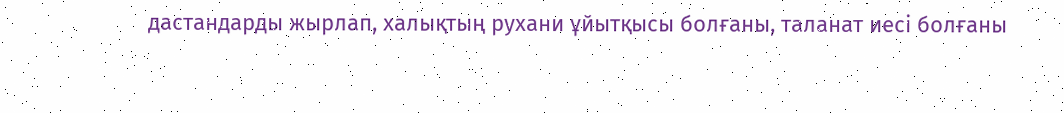дастандарды жырлап, халықтың рухани ұйытқысы болғаны, таланат иесі болғаны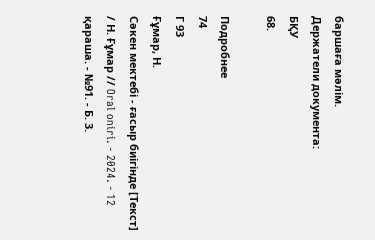баршаға мәлім.
Держатели документа:
БҚУ
68.

Подробнее
74
Г 93
Ғұмар, Н.
Сәкен мектебі - ғасыр биігінде [Текст] / Н. Ғұмар // Oral oniri. - 2024. - 12 қараша. - №91. - Б. 3.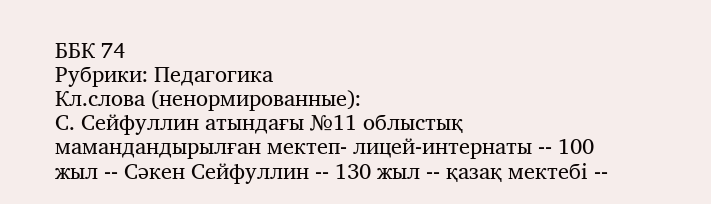ББК 74
Рубрики: Педагогика
Кл.слова (ненормированные):
С. Сейфуллин атындағы №11 облыстық мамандандырылған мектеп- лицей-интернаты -- 100 жыл -- Сәкен Сейфуллин -- 130 жыл -- қазақ мектебі --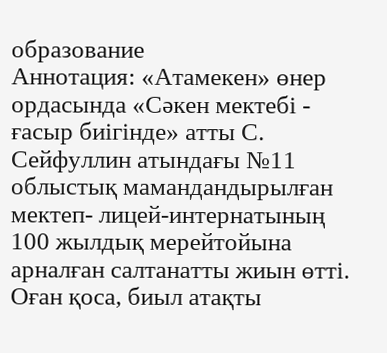образование
Аннотация: «Атамекен» өнер ордасында «Сәкен мектебі - ғасыр биігінде» атты С. Сейфуллин атындағы №11 облыстық мамандандырылған мектеп- лицей-интернатының 100 жылдық мерейтойына арналған салтанатты жиын өтті. Оған қоса, биыл атақты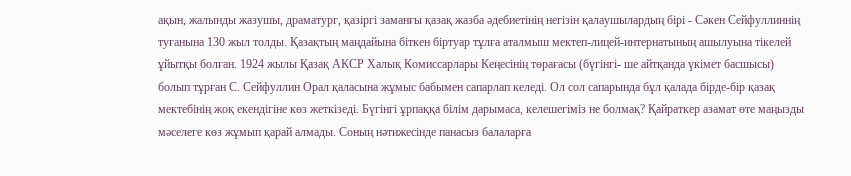ақын, жалынды жазушы, драматург, қазіргі заманғы қазақ жазба әдебиетінің негізін қалаушылардың бірі - Сәкен Сейфуллиннің туғанына 130 жыл толды. Қазақтың маңдайына біткен біртуар тұлға аталмыш мектеп-лицей-интернатының ашылуына тікелей ұйытқы болған. 1924 жылы Қазақ АКСР Халық Комиссарлары Кеңесінің төрағасы (бүгінгі- ше айтқанда үкімет басшысы) болып тұрған С. Сейфуллин Орал қаласына жұмыс бабымен сапарлап келеді. Ол сол сапарында бұл қалада бірде-бір қазақ мектебінің жоқ екендігіне көз жеткізеді. Бүгінгі ұрпаққа білім дарымаса, келешегіміз не болмақ? Қайраткер азамат өте маңызды мәселеге көз жұмып қарай алмады. Соның нәтижесінде панасыз балаларға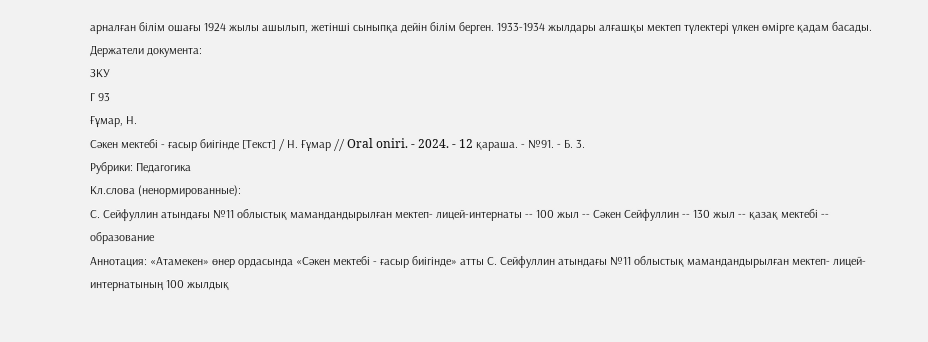арналған білім ошағы 1924 жылы ашылып, жетінші сыныпқа дейін білім берген. 1933-1934 жылдары алғашқы мектеп түлектері үлкен өмірге қадам басады.
Держатели документа:
ЗКУ
Г 93
Ғұмар, Н.
Сәкен мектебі - ғасыр биігінде [Текст] / Н. Ғұмар // Oral oniri. - 2024. - 12 қараша. - №91. - Б. 3.
Рубрики: Педагогика
Кл.слова (ненормированные):
С. Сейфуллин атындағы №11 облыстық мамандандырылған мектеп- лицей-интернаты -- 100 жыл -- Сәкен Сейфуллин -- 130 жыл -- қазақ мектебі -- образование
Аннотация: «Атамекен» өнер ордасында «Сәкен мектебі - ғасыр биігінде» атты С. Сейфуллин атындағы №11 облыстық мамандандырылған мектеп- лицей-интернатының 100 жылдық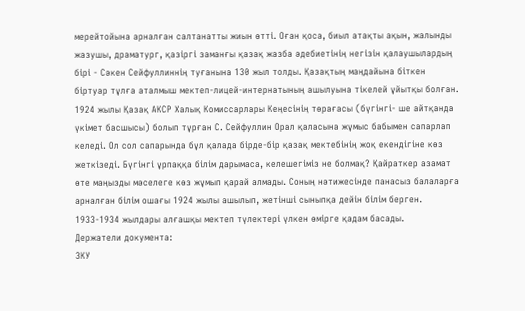мерейтойына арналған салтанатты жиын өтті. Оған қоса, биыл атақты ақын, жалынды жазушы, драматург, қазіргі заманғы қазақ жазба әдебиетінің негізін қалаушылардың бірі - Сәкен Сейфуллиннің туғанына 130 жыл толды. Қазақтың маңдайына біткен біртуар тұлға аталмыш мектеп-лицей-интернатының ашылуына тікелей ұйытқы болған. 1924 жылы Қазақ АКСР Халық Комиссарлары Кеңесінің төрағасы (бүгінгі- ше айтқанда үкімет басшысы) болып тұрған С. Сейфуллин Орал қаласына жұмыс бабымен сапарлап келеді. Ол сол сапарында бұл қалада бірде-бір қазақ мектебінің жоқ екендігіне көз жеткізеді. Бүгінгі ұрпаққа білім дарымаса, келешегіміз не болмақ? Қайраткер азамат өте маңызды мәселеге көз жұмып қарай алмады. Соның нәтижесінде панасыз балаларға арналған білім ошағы 1924 жылы ашылып, жетінші сыныпқа дейін білім берген. 1933-1934 жылдары алғашқы мектеп түлектері үлкен өмірге қадам басады.
Держатели документа:
ЗКУ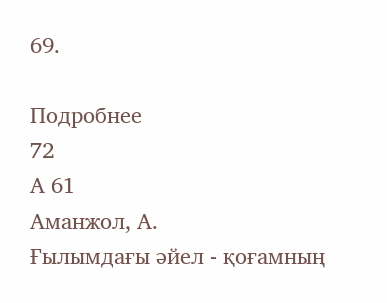69.

Подробнее
72
А 61
Аманжол, А.
Ғылымдағы әйел - қоғамның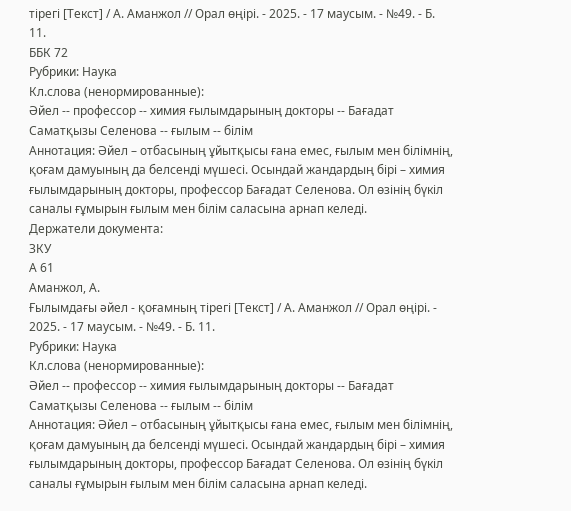тірегі [Текст] / А. Аманжол // Орал өңірі. - 2025. - 17 маусым. - №49. - Б. 11.
ББК 72
Рубрики: Наука
Кл.слова (ненормированные):
Әйел -- профессор -- химия ғылымдарының докторы -- Бағадат Саматқызы Селенова -- ғылым -- білім
Аннотация: Әйел – отбасының ұйытқысы ғана емес, ғылым мен білімнің, қоғам дамуының да белсенді мүшесі. Осындай жандардың бірі – химия ғылымдарының докторы, профессор Бағадат Селенова. Ол өзінің бүкіл саналы ғұмырын ғылым мен білім саласына арнап келеді.
Держатели документа:
ЗКУ
А 61
Аманжол, А.
Ғылымдағы әйел - қоғамның тірегі [Текст] / А. Аманжол // Орал өңірі. - 2025. - 17 маусым. - №49. - Б. 11.
Рубрики: Наука
Кл.слова (ненормированные):
Әйел -- профессор -- химия ғылымдарының докторы -- Бағадат Саматқызы Селенова -- ғылым -- білім
Аннотация: Әйел – отбасының ұйытқысы ғана емес, ғылым мен білімнің, қоғам дамуының да белсенді мүшесі. Осындай жандардың бірі – химия ғылымдарының докторы, профессор Бағадат Селенова. Ол өзінің бүкіл саналы ғұмырын ғылым мен білім саласына арнап келеді.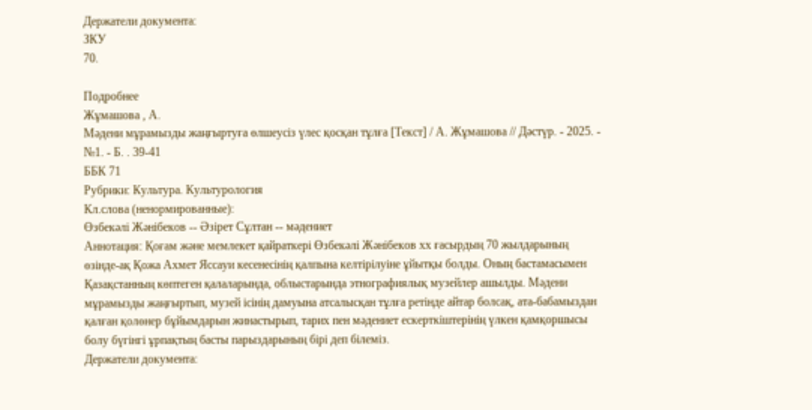Держатели документа:
ЗКУ
70.

Подробнее
Жұмашова , А.
Мәдени мұрамызды жаңғыртуға өлшеусіз үлес қосқан тұлға [Текст] / А. Жұмашова // Дәстүр. - 2025. - №1. - Б. . 39-41
ББК 71
Рубрики: Культура. Культурология
Кл.слова (ненормированные):
Өзбекәлі Жәнібеков -- Әзірет Сұлтан -- мәдениет
Аннотация: Қоғам және мемлекет қайраткері Өзбекәлі Жәнібеков хх ғасырдың 70 жылдарының өзінде-ақ Қожа Ахмет Яссауи кесенесінің қалпына келтірілуіне ұйытқы болды. Оның бастамасымен Қазақстанның көптеген қалаларында, облыстарында этнографиялық музейлер ашылды. Мәдени мұрамызды жаңғыртып, музей ісінің дамуына атсалысқан тұлға ретінде айтар болсақ, ата-бабамыздан қалған қолөнер бұйымдарын жинастырып, тарих пен мәдениет ескерткіштерінің үлкен қамқоршысы болу бүгінгі ұрпақтың басты парыздарының бірі деп білеміз.
Держатели документа: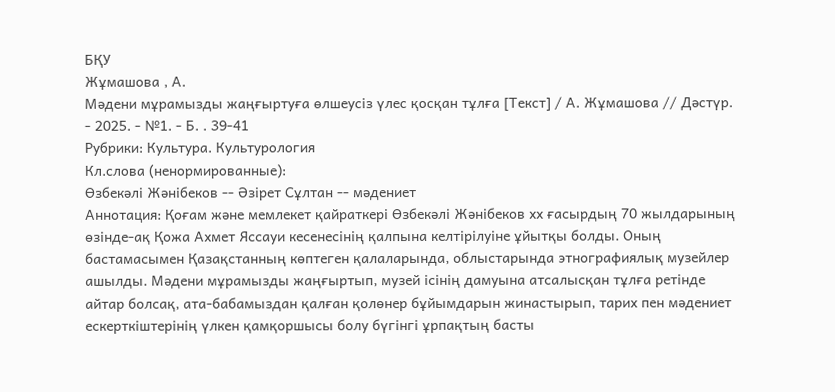БҚУ
Жұмашова , А.
Мәдени мұрамызды жаңғыртуға өлшеусіз үлес қосқан тұлға [Текст] / А. Жұмашова // Дәстүр. - 2025. - №1. - Б. . 39-41
Рубрики: Культура. Культурология
Кл.слова (ненормированные):
Өзбекәлі Жәнібеков -- Әзірет Сұлтан -- мәдениет
Аннотация: Қоғам және мемлекет қайраткері Өзбекәлі Жәнібеков хх ғасырдың 70 жылдарының өзінде-ақ Қожа Ахмет Яссауи кесенесінің қалпына келтірілуіне ұйытқы болды. Оның бастамасымен Қазақстанның көптеген қалаларында, облыстарында этнографиялық музейлер ашылды. Мәдени мұрамызды жаңғыртып, музей ісінің дамуына атсалысқан тұлға ретінде айтар болсақ, ата-бабамыздан қалған қолөнер бұйымдарын жинастырып, тарих пен мәдениет ескерткіштерінің үлкен қамқоршысы болу бүгінгі ұрпақтың басты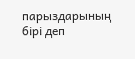парыздарының бірі деп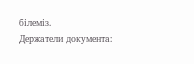білеміз.
Держатели документа: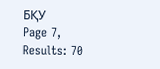БҚУ
Page 7, Results: 70